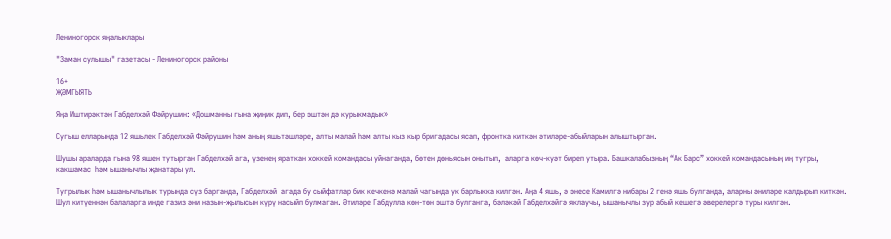Лениногорск яңалыклары

"Заман сулышы" газетасы - Лениногорск районы

16+
ҖӘМГЫЯТЬ

Яңа Иштирәктән Габделхәй Фәйрушин: «Дошманны гына җиңик дип, бер эштән дә курыкмадык»

Сугыш елларында 12 яшьлек Габделхәй Фәйрушин һәм аның яшьтәшләре, алты малай һәм алты кыз кыр бригадасы ясап, фронтка киткән әтиләре-абыйларын алыштырган.

Шушы араларда гына 98 яшен тутырган Габделхәй ага, үзенең яраткан хоккей командасы уйнаганда, бөтен дөньясын онытып,  аларга көч-куәт биреп утыра. Башкалабызның “Ак Барс” хоккей командасының иң тугры, какшамас  һәм ышанычлы җанатары ул.

Тугрылык һәм ышанычлылык турында сүз барганда, Габделхәй  агада бу сыйфатлар бик кечкенә малай чагында ук барлыкка килгән. Аңа 4 яшь, ә энесе Камилгә нибары 2 генә яшь булганда, аларны әниләре калдырып киткән. Шул китүеннән балаларга инде газиз әни назын-җылысын күрү насыйп булмаган. Әтиләре Габдулла көн-төн эштә булганга, бәләкәй Габделхәйгә яклаучы, ышанычлы зур абый кешегә әверелергә туры килгән.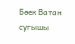Бөек Ватан сугышы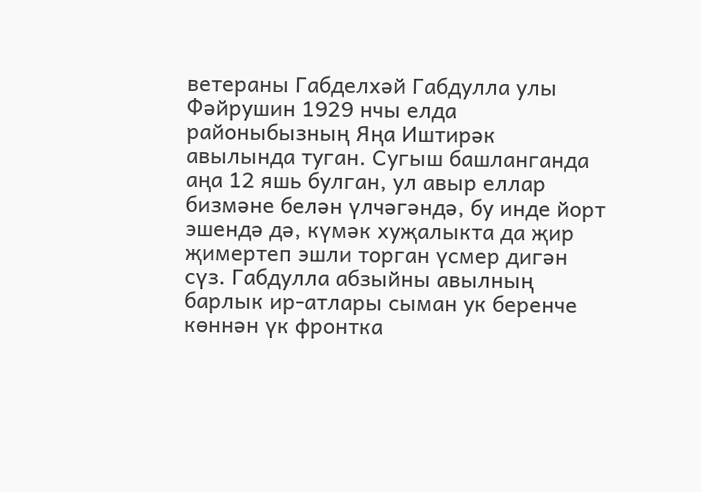ветераны Габделхәй Габдулла улы Фәйрушин 1929 нчы елда районыбызның Яңа Иштирәк авылында туган. Сугыш башланганда аңа 12 яшь булган, ул авыр еллар бизмәне белән үлчәгәндә, бу инде йорт эшендә дә, күмәк хуҗалыкта да җир җимертеп эшли торган үсмер дигән сүз. Габдулла абзыйны авылның барлык ир-атлары сыман ук беренче көннән үк фронтка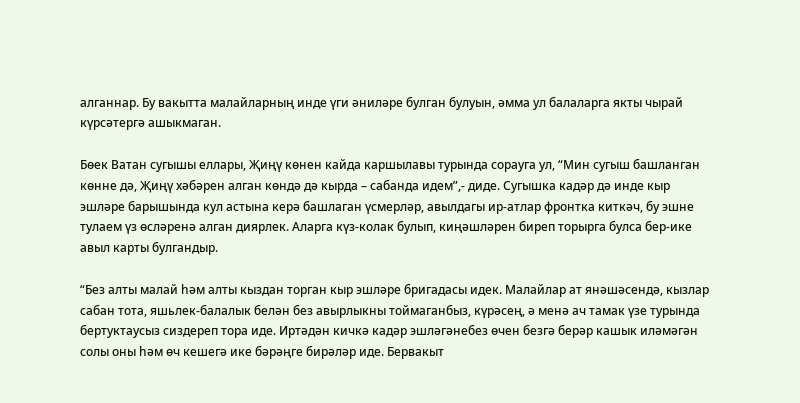алганнар. Бу вакытта малайларның инде үги әниләре булган булуын, әмма ул балаларга якты чырай күрсәтергә ашыкмаган.

Бөек Ватан сугышы еллары, Җиңү көнен кайда каршылавы турында сорауга ул, “Мин сугыш башланган көнне дә, Җиңү хәбәрен алган көндә дә кырда – сабанда идем”,- диде. Сугышка кадәр дә инде кыр эшләре барышында кул астына керә башлаган үсмерләр, авылдагы ир-атлар фронтка киткәч, бу эшне тулаем үз өсләренә алган диярлек. Аларга күз-колак булып, киңәшләрен биреп торырга булса бер-ике авыл карты булгандыр.

“Без алты малай һәм алты кыздан торган кыр эшләре бригадасы идек. Малайлар ат янәшәсендә, кызлар сабан тота, яшьлек-балалык белән без авырлыкны тоймаганбыз, күрәсең, ә менә ач тамак үзе турында бертуктаусыз сиздереп тора иде. Иртәдән кичкә кадәр эшләгәнебез өчен безгә берәр кашык иләмәгән солы оны һәм өч кешегә ике бәрәңге бирәләр иде. Бервакыт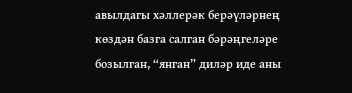авылдагы хәллерәк берәүләрнең көздән базга салган бәрәңгеләре бозылган, “янган” диләр иде аны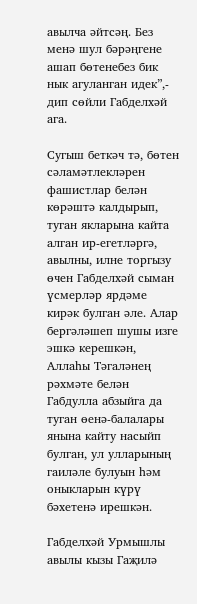авылча әйтсәң. Без менә шул бәрәңгене ашап бөтенебез бик нык агуланган идек”,- дип сөйли Габделхәй ага.

Сугыш беткәч тә, бөтен сәламәтлекләрен фашистлар белән көрәштә калдырып, туган якларына кайта алган ир-егетләргә, авылны, илне торгызу өчен Габделхәй сыман үсмерләр ярдәме кирәк булган әле. Алар бергәләшеп шушы изге эшкә керешкән, Аллаһы Тәгаләнең рәхмәте белән Габдулла абзыйга да туган өенә-балалары янына кайту насыйп булган, ул улларының гаиләле булуын һәм оныкларын күрү бәхетенә ирешкән.

Габделхәй Урмышлы авылы кызы Гаҗилә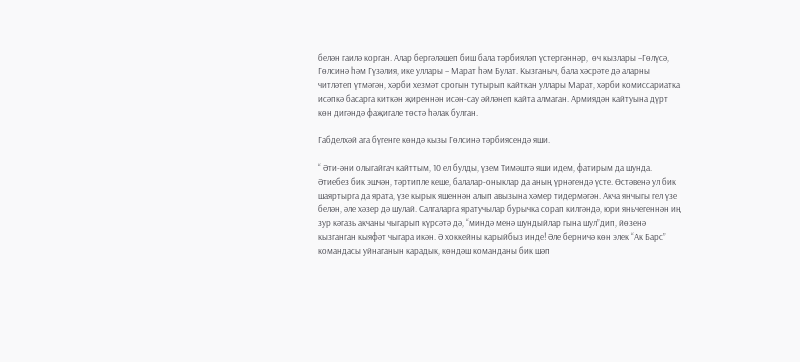белән гаилә корган. Алар бергәләшеп биш бала тәрбияләп үстергәннәр,  өч кызлары –Гөлүсә, Гөлсинә һәм Гүзәлия, ике уллары – Марат һәм Булат. Кызганыч, бала хәсрәте дә аларны читләтеп үтмәгән, хәрби хезмәт срогын тутырып кайткан уллары Марат, хәрби комиссариатка исәпкә басарга киткән җиреннән исән-сау әйләнеп кайта алмаган. Армиядән кайтуына дүрт көн дигәндә фаҗигале төстә һәлак булган.

Габделхәй ага бүгенге көндә кызы Гөлсинә тәрбиясендә яши.

“ Әти-әни олыгайгач кайттым, 10 ел булды, үзем Тимәштә яши идем, фатирым да шунда. Әтиебез бик эшчән, тәртипле кеше, балалар-оныклар да аның үрнәгендә үсте. Өстәвенә ул бик шаяртырга да ярата, үзе кырык яшеннән алып авызына хәмер тидермәгән. Акча янчыгы гел үзе белән, әле хәзер дә шулай. Салгаларга яратучылар бурычка сорап килгәндә, юри яньчегеннән иң зур кәгазь акчаны чыгарып күрсәтә дә, “миндә менә шундыйлар гына шул”дип, йөзенә кызганган кыяфәт чыгара икән. Ә хоккейны карыйбыз инде! Әле берничә көн элек “Ак Барс” командасы уйнаганын карадык, көндәш команданы бик шәп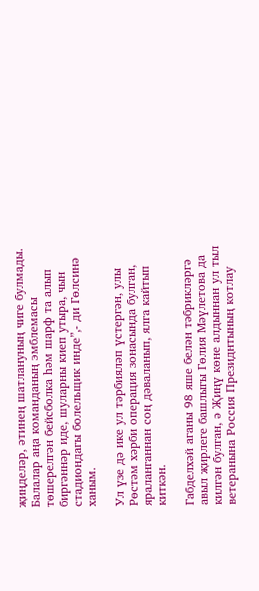җиңделәр, әтинең шатлануның чиге булмады. Балалар аңа команданың эмблемасы төшерелгән бейсболка һәм шарф та алып биргәннәр иде, шуларны киеп утыра, чын стадиондагы болельщик инде”,- ди Гөлсинә ханым.

Ул үзе дә ике ул тәрбияләп үстергән, улы Рөстәм хәрби операция зонасында булган, яраланганнан соң дәваланып, ялга кайтып киткән.

Габделхәй аганы 98 яше белән тәбрикләргә авыл җирлеге башлыгы Гөлия Мәүлетова да килгән булган, ә Җиңү көне алдыннан ул тыл ветеранына Россия Президнтының котлау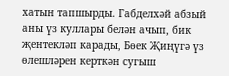хатын тапшырды. Габделхәй абзый аны үз куллары белән ачып, бик җентекләп карады, Бөек Җиңүгә үз өлешләрен керткән сугыш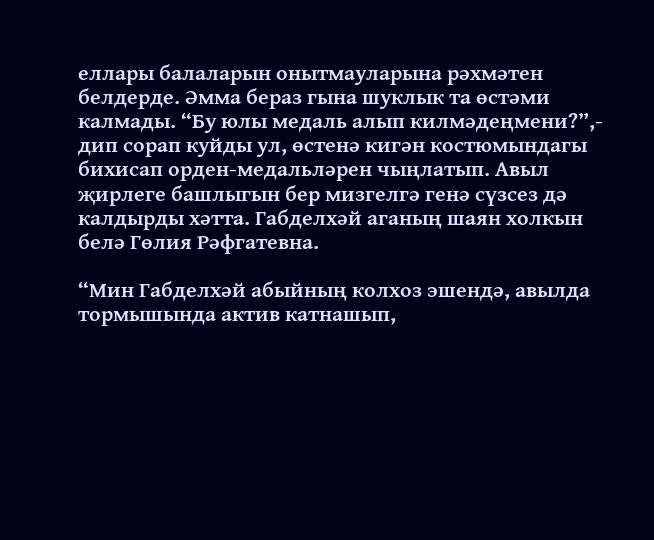еллары балаларын онытмауларына рәхмәтен белдерде. Әмма бераз гына шуклык та өстәми калмады. “Бу юлы медаль алып килмәдеңмени?”,- дип сорап куйды ул, өстенә кигән костюмындагы бихисап орден-медальләрен чыңлатып. Авыл җирлеге башлыгын бер мизгелгә генә сүзсез дә калдырды хәтта. Габделхәй аганың шаян холкын белә Гөлия Рәфгатевна.

“Мин Габделхәй абыйның колхоз эшендә, авылда тормышында актив катнашып,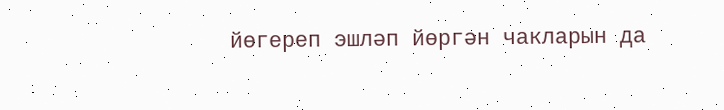йөгереп эшләп йөргән чакларын да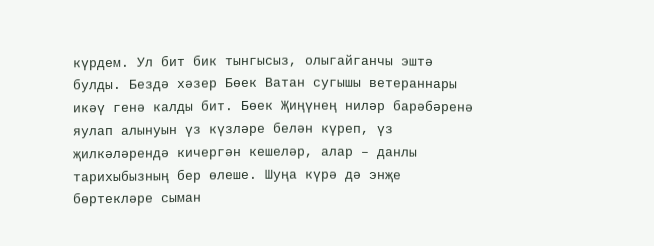күрдем. Ул бит бик тынгысыз, олыгайганчы эштә булды. Бездә хәзер Бөек Ватан сугышы ветераннары икәү генә калды бит. Бөек Җиңүнең ниләр барәбәренә яулап алынуын үз күзләре белән күреп, үз җилкәләрендә кичергән кешеләр, алар – данлы тарихыбызның бер өлеше. Шуңа күрә дә энҗе бөртекләре сыман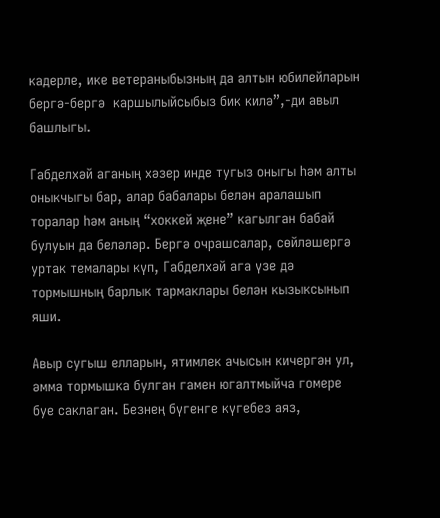кадерле, ике ветераныбызның да алтын юбилейларын бергә-бергә  каршылыйсыбыз бик килә”,-ди авыл башлыгы.

Габделхәй аганың хәзер инде тугыз оныгы һәм алты оныкчыгы бар, алар бабалары белән аралашып торалар һәм аның “хоккей җене” кагылган бабай булуын да беләләр. Бергә очрашсалар, сөйләшергә уртак темалары күп, Габделхәй ага үзе дә тормышның барлык тармаклары белән кызыксынып яши.

Авыр сугыш елларын, ятимлек ачысын кичергән ул, әмма тормышка булган гамен югалтмыйча гомере буе саклаган. Безнең бүгенге күгебез аяз,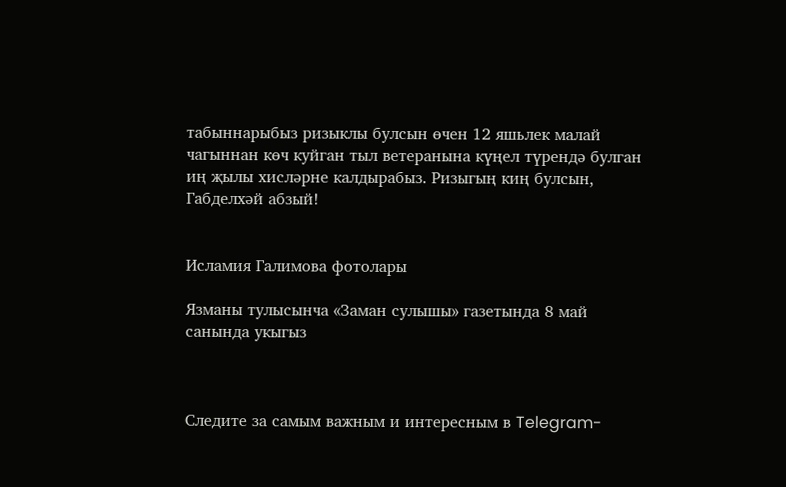табыннарыбыз ризыклы булсын өчен 12 яшьлек малай чагыннан көч куйган тыл ветеранына күңел түрендә булган иң җылы хисләрне калдырабыз. Ризыгың киң булсын, Габделхәй абзый!


Исламия Галимова фотолары

Язманы тулысынча «Заман сулышы» газетында 8 май санында укыгыз



Следите за самым важным и интересным в Telegram-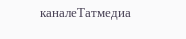каналеТатмедиа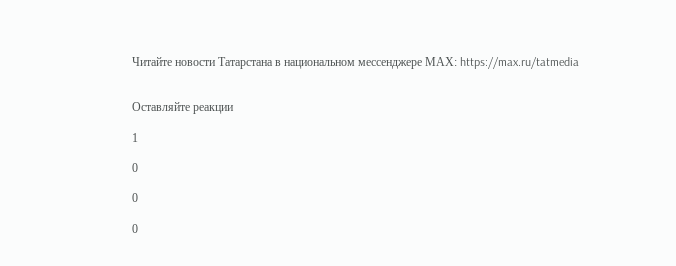Читайте новости Татарстана в национальном мессенджере MАХ: https://max.ru/tatmedia


Оставляйте реакции

1

0

0

0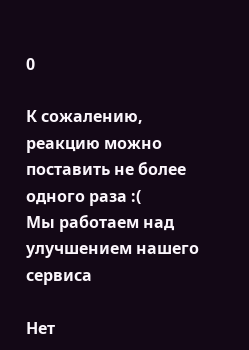0

К сожалению, реакцию можно поставить не более одного раза :(
Мы работаем над улучшением нашего сервиса

Нет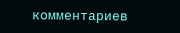комментариев